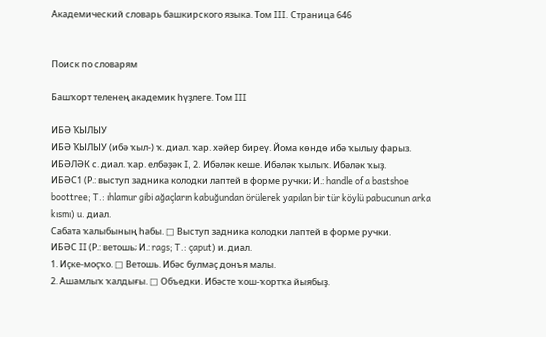Академический словарь башкирского языка. Том III. Страница 646


Поиск по словарям

Башҡорт теленең академик һүҙлеге. Том III

ИБӘ ҠЫЛЫУ
ИБӘ ҠЫЛЫУ (ибә ҡыл-) ҡ. диал. ҡар. хәйер биреү. Йома көндө ибә ҡылыу фарыз.
ИБӘЛӘК с. диал. ҡар. елбәҙәк I, 2. Ибәләк кеше. Ибәләк ҡылыҡ. Ибәләк ҡыҙ.
ИБӘС1 (Р.: выступ задника колодки лаптей в форме ручки; И.: handle of a bastshoe boottree; T.: ıhlamur gibi ağaçların kabuğundan örülerek yapılan bir tür köylü pabucunun arka kısmı) u. диал.
Сабата ҡалыбының һабы. □ Выступ задника колодки лаптей в форме ручки.
ИБӘС II (Р.: ветошь; И.: rags; T.: çaput) и. диал.
1. Иҫке-моҫҡо. □ Ветошь. Ибәс булмаҫ донъя малы.
2. Ашамлыҡ ҡалдығы. □ Объедки. Ибәсте ҡош-ҡортҡа йыябыҙ.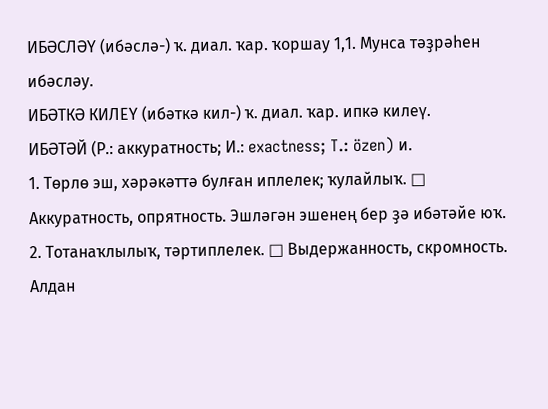ИБӘСЛӘҮ (ибәслә-) ҡ. диал. ҡар. ҡоршау 1,1. Мунса тәҙрәһен ибәсләу.
ИБӘТКӘ КИЛЕҮ (ибәткә кил-) ҡ. диал. ҡар. ипкә килеү.
ИБӘТӘЙ (Р.: аккуратность; И.: exactness; T.: özen) и.
1. Төрлө эш, хәрәкәттә булған иплелек; ҡулайлыҡ. □ Аккуратность, опрятность. Эшләгән эшенең бер ҙә ибәтәйе юҡ.
2. Тотанаҡлылыҡ, тәртиплелек. □ Выдержанность, скромность. Алдан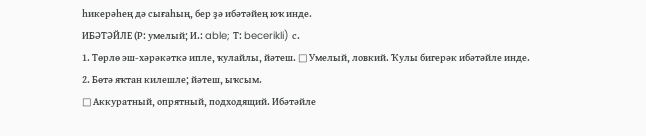һикерәһең дә сығаһың, бер ҙә ибәтәйең юҡ инде.
ИБӘТӘЙЛЕ (Р: умелый; И.: able; Т: becerikli) с.
1. Төрлө эш-хәрәкәткә ипле, ҡулайлы, йәтеш. □ Умелый, ловкий. Ҡулы бигерәк ибәтәйле инде.
2. Бөтә яҡтан килешле; йәтеш, ыҡсым.
□ Аккуратный, опрятный, подходящий. Ибәтәйле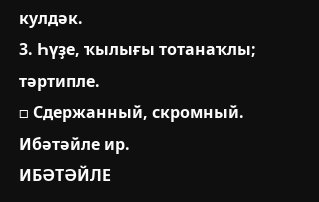кулдәк.
3. Һүҙе, ҡылығы тотанаҡлы; тәртипле.
□ Сдержанный, скромный. Ибәтәйле ир.
ИБӘТӘЙЛЕ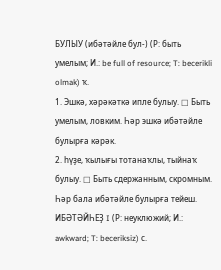БУЛЫУ (ибәтәйле бул-) (Р: быть умелым; И.: be full of resource; T: becerikli olmak) ҡ.
1. Эшкә, хәрәкәткә ипле булыу. □ Быть умелым, ловким. Һәр эшкә ибәтәйле булырға кәрәк.
2. һүҙе, ҡылығы тотанаҡлы, тыйнаҡ булыу. □ Быть сдержанным, скромным. Һәр бала ибәтәйле булырға тейеш.
ИБӘТӘЙҺЕҘ I (Р: неуклюжий; И.: awkward; T: beceriksiz) с.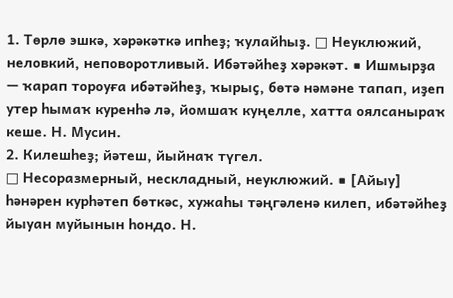1. Төрлө эшкә, хәрәкәткә ипһеҙ; ҡулайһыҙ. □ Неуклюжий, неловкий, неповоротливый. Ибәтәйһеҙ хәрәкәт. ■ Ишмырҙа — ҡарап тороуға ибәтәйһеҙ, ҡырыҫ, бөтә нәмәне тапап, иҙеп утер һымаҡ куренһә лә, йомшаҡ куңелле, хатта оялсаныраҡ кеше. Н. Мусин.
2. Килешһеҙ; йәтеш, йыйнаҡ түгел.
□ Несоразмерный, нескладный, неуклюжий. ■ [Айыу] һәнәрен курһәтеп бөткәс, хужаһы тәңгәленә килеп, ибәтәйһеҙ йыуан муйынын һондо. Н.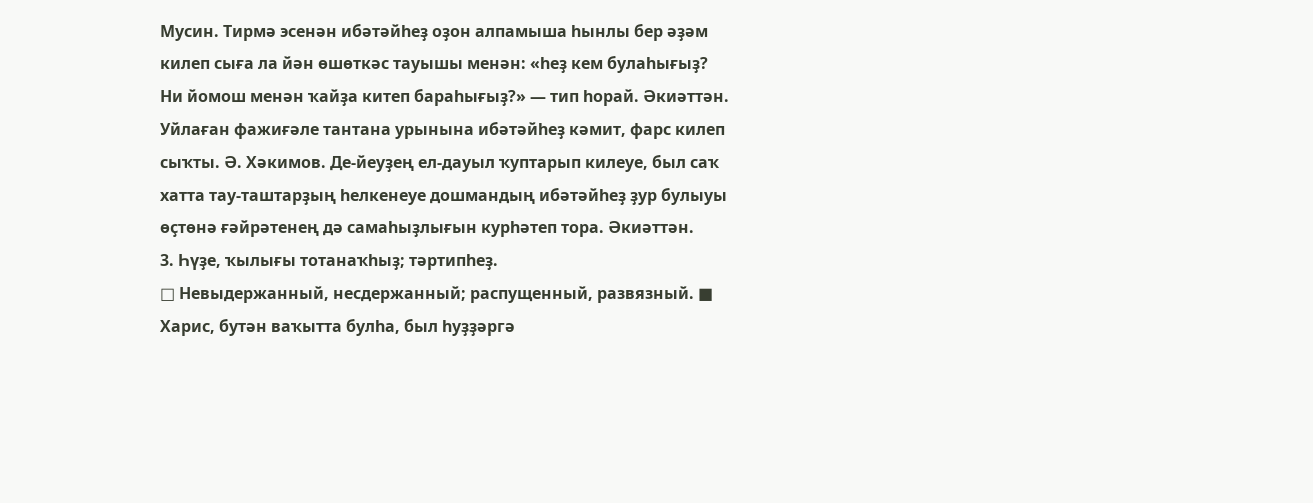Мусин. Тирмә эсенән ибәтәйһеҙ оҙон алпамыша һынлы бер әҙәм килеп сыға ла йән өшөткәс тауышы менән: «һеҙ кем булаһығыҙ? Ни йомош менән ҡайҙа китеп бараһығыҙ?» — тип һорай. Әкиәттән. Уйлаған фажиғәле тантана урынына ибәтәйһеҙ кәмит, фарс килеп сыҡты. Ә. Хәкимов. Де-йеуҙең ел-дауыл ҡуптарып килеуе, был саҡ хатта тау-таштарҙың һелкенеуе дошмандың ибәтәйһеҙ ҙур булыуы өҫтөнә ғәйрәтенең дә самаһыҙлығын курһәтеп тора. Әкиәттән.
3. Һүҙе, ҡылығы тотанаҡһыҙ; тәртипһеҙ.
□ Невыдержанный, несдержанный; распущенный, развязный. ■ Харис, бутән ваҡытта булһа, был һуҙҙәргә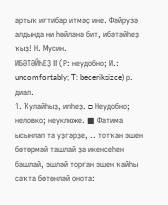артыҡ иғтибар итмәҫ ине. Фәйрузә алдында ни һөйләнә бит, ибәтәйһеҙ ҡыҙ! Н. Мусин.
ИБӘТӘЙҺЕҘ II (Р: неудобно; И.: uncomfortably; T: beceriksizce) р. диал.
1. Ҡулайһыҙ, ипһеҙ. □ Неудобно; неловко; неуклюже. ■ Фатима ысынлап та уҙгәрҙе, .. тотҡан эшен бөтөрмәй ташлай ҙа икенсеһен башлай, эшләй торған эшен ҡайһы саҡта бөтөнләй онота: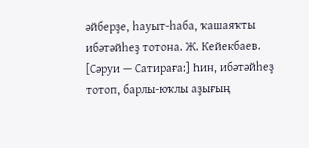әйберҙе, һауыт-һаба, ҡашаяҡты ибәтәйһеҙ тотона. Ж. Кейекбаев. [Сәруи — Сатираға:] Һин, ибәтәйһеҙ тотоп, барлы-юҡлы аҙығың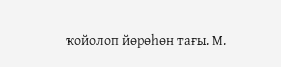ҡойолоп йөрөһөн тағы. М.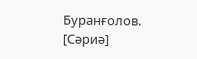Буранғолов. [Сәриә]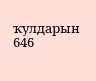ҡулдарын
646